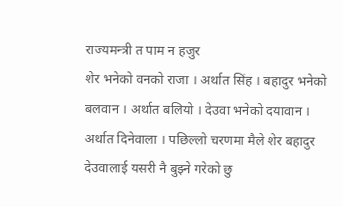राज्यमन्त्री त पाम न हजुर
शेर भनेको वनको राजा । अर्थात सिंह । बहादुर भनेको बलवान । अर्थात बलियो । देउवा भनेको दयावान । अर्थात दिनेवाला । पछिल्लो चरणमा मैले शेर बहादुर देउवालाई यसरी नै बुझ्ने गरेको छु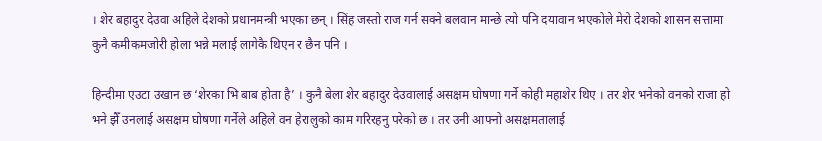। शेर बहादुर देउवा अहिले देशको प्रधानमन्त्री भएका छन् । सिंह जस्तो राज गर्न सक्ने बलवान मान्छे त्यो पनि दयावान भएकोले मेरो देशको शासन सत्तामा कुनै कमीकमजोरी होला भन्ने मलाई लागेकै थिएन र छैन पनि ।

हिन्दीमा एउटा उखान छ ‘शेरका भि बाब होता है’ । कुनै बेला शेर बहादुर देउवालाई असक्षम घोषणा गर्ने कोही महाशेर थिए । तर शेर भनेको वनको राजा हो भने झैँ उनलाई असक्षम घोषणा गर्नेले अहिले वन हेरालुको काम गरिरहनु परेको छ । तर उनी आफ्नो असक्षमतालाई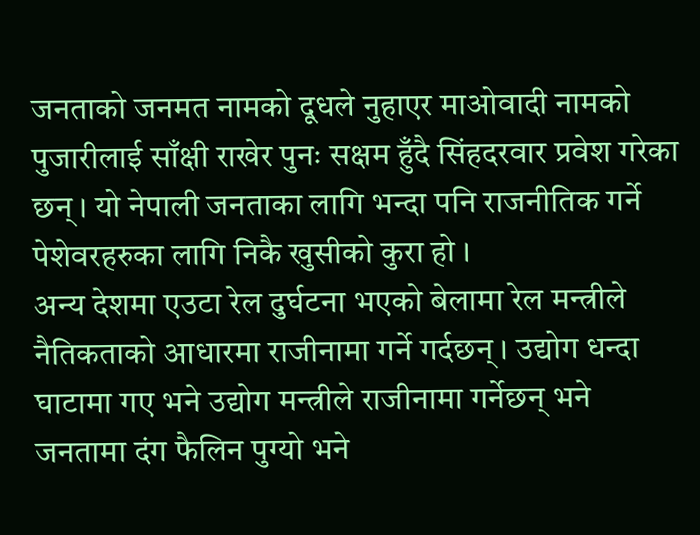जनताको जनमत नामको दूधले नुहाएर माओवादी नामको पुजारीलाई साँक्षी राखेर पुनः सक्षम हुँदै सिंहदरवार प्रवेश गरेका छन् । यो नेपाली जनताका लागि भन्दा पनि राजनीतिक गर्ने पेशेवरहरुका लागि निकै खुसीको कुरा हो ।
अन्य देशमा एउटा रेल दुर्घटना भएको बेलामा रेल मन्त्रीले नैतिकताको आधारमा राजीनामा गर्ने गर्दछन् । उद्योग धन्दा घाटामा गए भने उद्योग मन्त्रीले राजीनामा गर्नेछन् भने जनतामा दंग फैलिन पुग्यो भने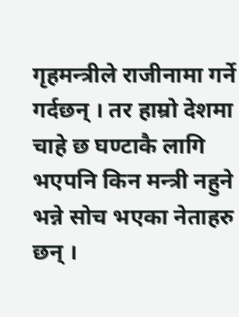गृहमन्त्रीले राजीनामा गर्ने गर्दछन् । तर हाम्रो देशमा चाहे छ घण्टाकै लागि भएपनि किन मन्त्री नहुने भन्ने सोच भएका नेताहरु छन् ।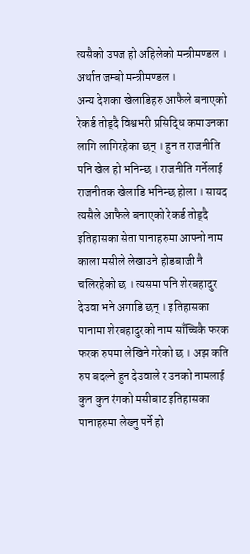त्यसैको उपज हो अहिलेको मन्त्रीमण्डल । अर्थात जम्बो मन्त्रीमण्डल ।
अन्य देशका खेलाडिहरु आफैले बनाएको रेकर्ड तोड्दै विश्वभरी प्रसिद्धि कमाउनका लागि लागिरहेका छन् । हुन त राजनीति पनि खेल हो भनिन्छ । राजनीति गर्नेलाई राजनीतक खेलाडि भनिन्छ होला । सायद त्यसैले आफैले बनाएको रेकर्ड तोड्दै इतिहासका सेता पानाहरुमा आफ्नो नाम काला मसीले लेखाउने होडबाजी नै चलिरहेको छ । त्यसमा पनि शेरबहादुर देउवा भने अगाडि छन् । इतिहासका पानामा शेरबहादुरको नाम साँच्चिकै फरक फरक रुपमा लेखिने गरेको छ । अझ कति रुप बदल्ने हुन देउवाले र उनको नामलाई कुन कुन रंगको मसीबाट इतिहासका पानाहरुमा लेख्नु पर्ने हो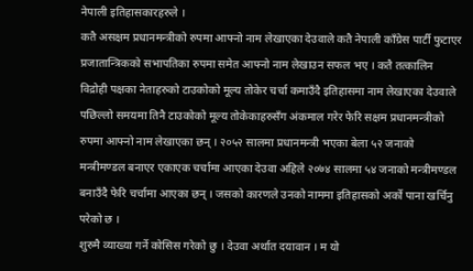नेपाली इतिहासकारहरुले ।
कतै असक्षम प्रधानमन्त्रीको रुपमा आफ्नो नाम लेखाएका देउवाले कतै नेपाली काँग्रेस पार्टी फुटाएर प्रजातान्त्रिकको सभापतिका रुपमा समेत आफ्नो नाम लेखाउन सफल भए । कतै तत्कालिन विद्रोही पक्षका नेताहरुको टाउकोको मूल्य तोकेर चर्चा कमाउँदै इतिहासमा नाम लेखाएका देउवाले पछिल्लो समयमा तिनै टाउकोको मूल्य तोकेकाहरुसँग अंकमाल गरेर फेरि सक्षम प्रधानमन्त्रीको रुपमा आफ्नो नाम लेखाएका छन् । २०५२ सालमा प्रधानमन्त्री भएका बेला ५२ जनाको मन्त्रीमण्डल बनाएर एकाएक चर्चामा आएका देउवा अहिले २०७४ सालमा ५४ जनाको मन्त्रीमण्डल बनाउँदै फेरि चर्चामा आएका छन् । जसको कारणले उनको नाममा इतिहासको अर्को पाना खर्चिनु परेको छ ।
शुरुमै व्याख्या गर्ने कोसिस गरेको छु । देउवा अर्थात दयावान । म यो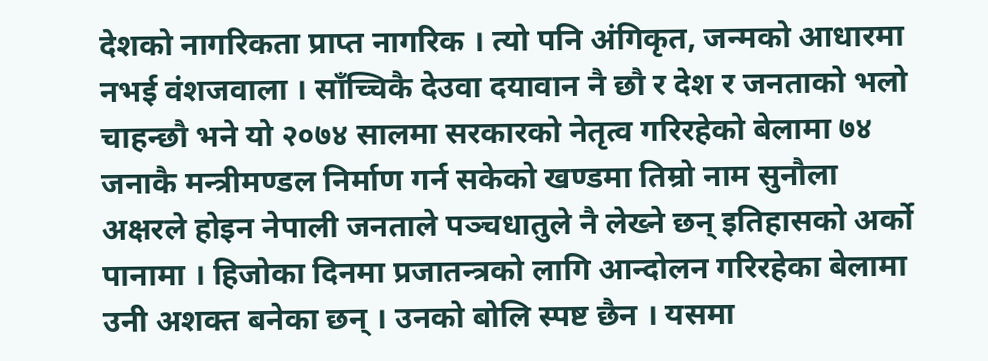देशको नागरिकता प्राप्त नागरिक । त्यो पनि अंगिकृत, जन्मको आधारमा नभई वंशजवाला । साँच्चिकै देउवा दयावान नै छौ र देश र जनताको भलो चाहन्छौ भने यो २०७४ सालमा सरकारको नेतृत्व गरिरहेको बेलामा ७४ जनाकै मन्त्रीमण्डल निर्माण गर्न सकेको खण्डमा तिम्रो नाम सुनौला अक्षरले होइन नेपाली जनताले पञ्चधातुले नै लेख्ने छन् इतिहासको अर्को पानामा । हिजोका दिनमा प्रजातन्त्रको लागि आन्दोलन गरिरहेका बेलामा उनी अशक्त बनेका छन् । उनको बोलि स्पष्ट छैन । यसमा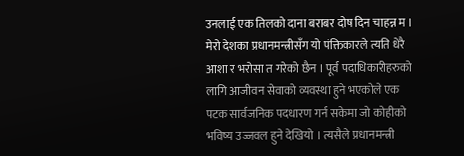उनलाई एक तिलको दाना बराबर दोष दिन चाहन्न म ।
मेरो देशका प्रधानमन्त्रीसँग यो पंक्तिकारले त्यति धेरै आशा र भरोसा त गरेको छैन । पूर्व पदाधिकारीहरुको लागि आजीवन सेवाको व्यवस्था हुने भएकोले एक पटक सार्वजनिक पदधारण गर्न सकेमा जो कोहीको भविष्य उज्जवल हुने देखियो । त्यसैले प्रधानमन्त्री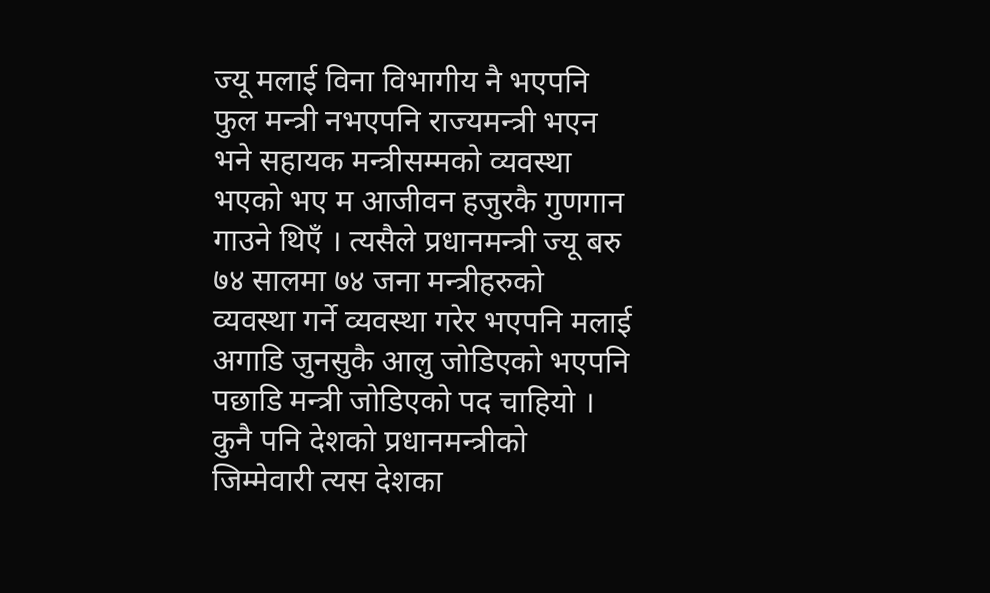ज्यू मलाई विना विभागीय नै भएपनि फुल मन्त्री नभएपनि राज्यमन्त्री भएन भने सहायक मन्त्रीसम्मको व्यवस्था भएको भए म आजीवन हजुरकै गुणगान गाउने थिएँ । त्यसैले प्रधानमन्त्री ज्यू बरु ७४ सालमा ७४ जना मन्त्रीहरुको व्यवस्था गर्ने व्यवस्था गरेर भएपनि मलाई अगाडि जुनसुकै आलु जोडिएको भएपनि पछाडि मन्त्री जोडिएको पद चाहियो ।
कुनै पनि देशको प्रधानमन्त्रीको जिम्मेवारी त्यस देशका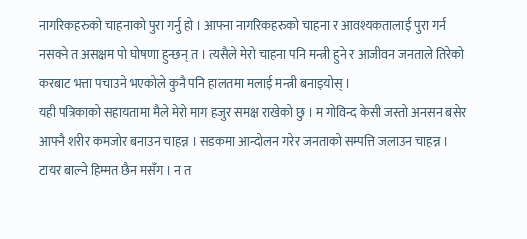नागरिकहरुको चाहनाको पुरा गर्नु हो । आफ्ना नागरिकहरुको चाहना र आवश्यकतालाई पुरा गर्न नसक्ने त असक्षम पो घोषणा हुन्छन् त । त्यसैले मेरो चाहना पनि मन्त्री हुने र आजीवन जनताले तिरेको करबाट भत्ता पचाउने भएकोले कुनै पनि हालतमा मलाई मन्त्री बनाइयोस् ।
यही पत्रिकाको सहायतामा मैले मेरो माग हजुर समक्ष राखेको छु । म गोविन्द केसी जस्तो अनसन बसेर आफ्नै शरीर कमजोर बनाउन चाहन्न । सडकमा आन्दोलन गरेर जनताको सम्पत्ति जलाउन चाहन्न । टायर बाल्ने हिम्मत छैन मसँग । न त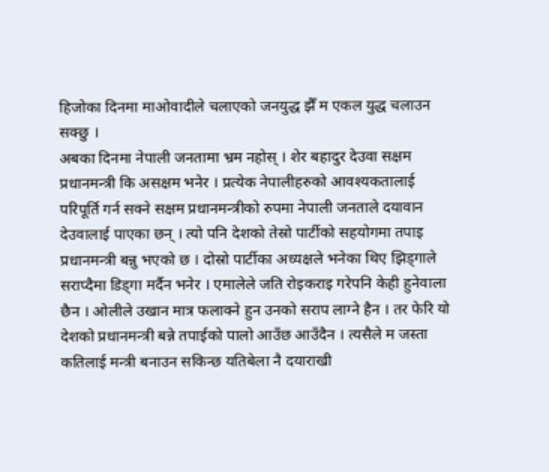हिजोका दिनमा माओवादीले चलाएको जनयुद्ध झैँ म एकल युद्ध चलाउन सक्छु ।
अबका दिनमा नेपाली जनतामा भ्रम नहोस् । शेर बहादुर देउवा सक्षम प्रधानमन्त्री कि असक्षम भनेर । प्रत्येक नेपालीहरुको आवश्यकतालाई परिपूर्ति गर्न सक्ने सक्षम प्रधानमन्त्रीको रुपमा नेपाली जनताले दयावान देउवालाई पाएका छन् । त्यो पनि देशको तेस्रो पार्टीको सहयोगमा तपाइ प्रधानमन्त्री बन्नु भएको छ । दोस्रो पार्टीका अध्यक्षले भनेका थिए झिड्गाले सराप्दैमा डिड्गा मर्दैन भनेर । एमालेले जति रोइकराइ गरेपनि केही हुनेवाला छैन । ओलीले उखान मात्र फलाक्ने हुन उनको सराप लाग्ने हैन । तर फेरि यो देशको प्रधानमन्त्री बन्ने तपाईको पालो आउँछ आउँदैन । त्यसैले म जस्ता कतिलाई मन्त्री बनाउन सकिन्छ यतिबेला नै दयाराखी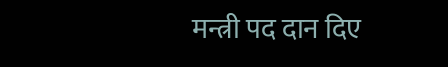मन्त्री पद दान दिए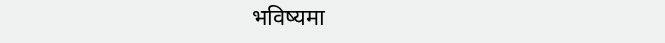भविष्यमा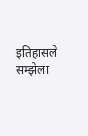इतिहासले सम्झेला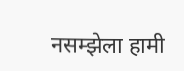नसम्झेला हामी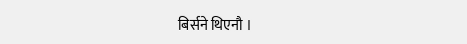बिर्सने थिएनौ ।